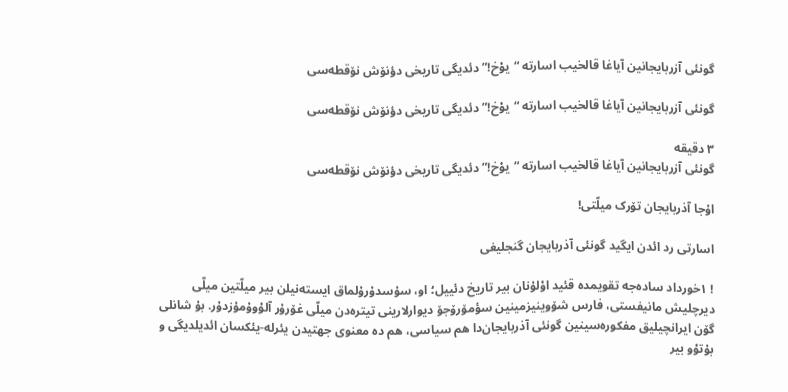گونئی آزربایجانین آیاغا قالخیب اسارته “یوْخ!” دئدیگی تاریخی دؤنۆش نۆقطه‌سی

گونئی آزربایجانین آیاغا قالخیب اسارته “یوْخ!” دئدیگی تاریخی دؤنۆش نۆقطه‌سی

۳ دقیقه
گونئی آزربایجانین آیاغا قالخیب اسارته “یوْخ!” دئدیگی تاریخی دؤنۆش نۆقطه‌سی

اۇجا آذربایجان تۆرک میلّتی!

اسارتی رد ائدن ایگید گونئی آذربایجان گنجلیغی

! ۱خورداد ساده‌جه تقویمده قئید اوْلۇنان بیر تاریخ دئییل؛ او، سۇسدۇرۇلماق ایسته‌نیلن بیر میلّتین میلّی دیرچلیش مانیفستی، فارس شۆوینیزمینین سؤمۆرۆجۆ دیوارلارینی تیتره‌دن میلّی غۆرۇر آلوْوۇمۇزدۇر. بۇ شانلی گۆن ایرانچیلیق مفکوره‌سینین گونئی آذربایجان‌دا هم سیاسی، هم ده معنوی جهتیدن یئرله-یئکسان ائدیلدیگی و بۇتوْو بیر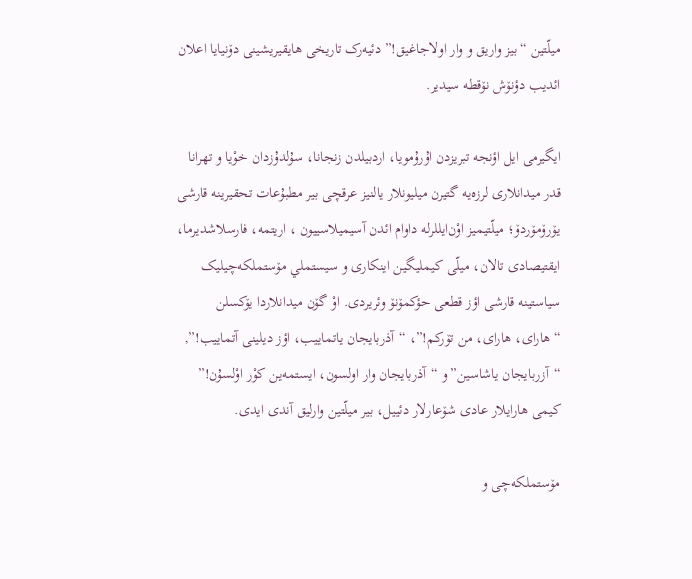میلّتین “بیز واریق و وار اولاجاغیق!” دئیه‌رک تاریخی هایقیریشینی دۆنیایا اعلان ائدیب دؤنۆش نۆقطه سیدیر.

ایگیرمی ایل اؤنجه تبریزدن اۇرۇمویا، اردبیلدن زنجانا، سۇلدۇزدان خوْیا و تهرانا قدر میدانلاری لرزه‌یه گتیرن میلیونلار یالنیز عرقچی بیر مطبۇعات تحقیرینه قارشی یۆرۆمۆردۆ؛ میلّتیمیز اوْن‌ایللرله داوام ائدن آسیمیلاسییون ، اریتمه، فارسلاشدیرما، ایقتیصادی تالان، میلّی کیملیگین اینکاری و سیستملي مۆستملکه‌چیلیک سیاستینه قارشی اؤز قطعی حؤکمۆنۆ وئریردی. اوْ گۆن میدانلاردا یۆکسلن “هارای، هارای، من تۆرکم!”، “آذربایجان یاتماییب، اؤز دیلینی آتماییب!”, “آزربایجان یاشاسین”و “آذربایجان وار اولسون، ایستمه‌ین کوْر اوْلسۇن!” کیمی هارایلار عادی شۆعارلار دئییل، بیر میلّتین وارلیق آندی ایدی.

مۆستملکه‌چی و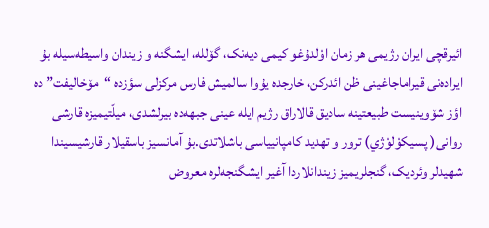ائیرقچی ایران رژیمی هر زمان اوْلدۇغو کیمی دیه‌نک، گۆلله، ایشگنه و زیندان واسیطه‌سیله بۇ ایراده‌نی قیراماجاغینی ظن ائدرکن، خارجده یۇوا سالمیش فارس مرکزلی سؤزده “مۆخالیفت” ده اؤز شۆوینیست طبیعتینه سادیق قالاراق رژیم ایله عینی جبهه‌ده بیرلشدی، میلّتیمیزه قارشی روانی( پسیکوْلوْژي) ترور و تهدید کامپانییاسی باشلاتدی.بۇ آمانسیز باسقیلار قارشیسیندا شهیدلر وئردیک، گنجلریمیز زیندانلاردا آغیر ایشگنجه‌لره معروض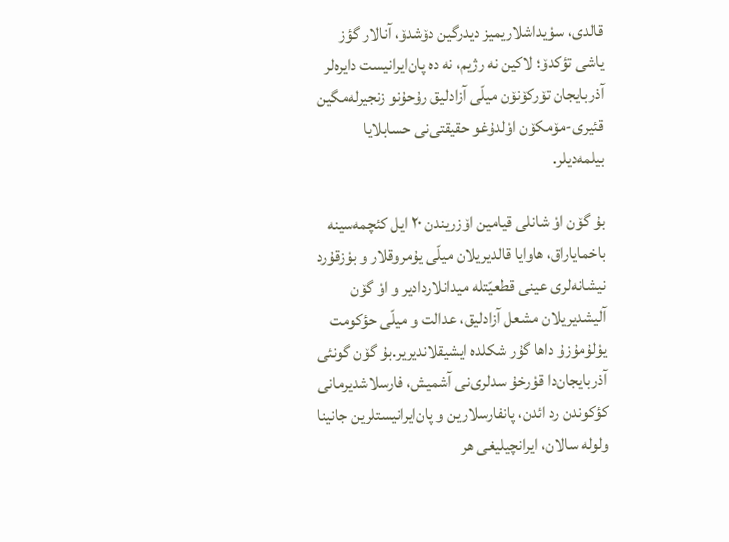قالدی، سوْیداشلاریمیز دیدرگین دۆشدۆ، آنالار گؤز یاشی تؤکدۆ؛ لاکین نه رژیم، نه ده پان‌ایرانیست دایره‌لر آذربایجان تۆرکۆنۆن میلّی آزادلیق رۇحۇنو زنجیرله‌مگین قئیری-مۆمکۆن اوْلدۇغو حقیقتی‌نی حسابلایا بیلمه‌دیلر.

بۇ گۆن اوْ شانلی قیامین اۆزریندن ۲۰ ایل کئچمه‌سینه باخمایاراق، هاوایا قالدیریلان میلّی یۇمروقلار و بوْزقۇرد نیشانه‌لری عینی قطعیّتله میدانلاردادیر و اوْ گۆن آلیشدیریلان مشعل آزادلیق، عدالت و میلّی حؤکومت یوْلۇمۇزۇ داها گۇر شکلده ایشیقلاندیریر.بۇ گۆن گونئی آذربایجان‌دا قوْرخۇ سدلری‌نی آشمیش، فارسلاشدیرمانی کؤکوندن رد ائدن، پانفارسلارین و پان‌ایرانیستلرین جانینا ولوله سالان، ایرانچیلیغی هر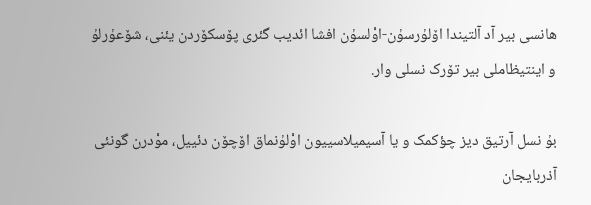هانسی بیر آد آلتیندا اۆلۇرسۇن-اوْلسۇن افشا ائدیب گئری پۆسکۆردن یئنی، شۆعۇرلۇ و اینتیظاملی بیر تۆرک نسلی وار.

بۇ نسل آرتیق دیز چؤکمک و یا آسیمیلاسییون اوْلۇنماق اۆچۆن دئییل، موْدرن گونئی آذربایجان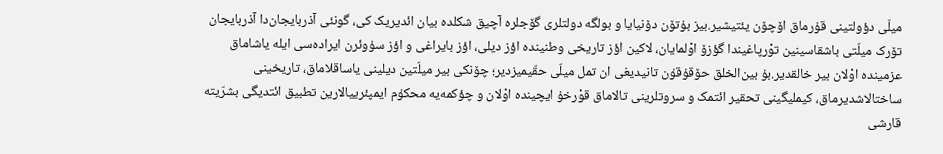میلّی دؤولتینی قۇرماق اۆچۆن یئتیشیر.بیز بۇتۆن دۆنیایا و بولگه دولتلری گۆجلره آچیق شکلده بیان ائدیریک کی، گونئی آذربایجان‌دا آذربایجان تۆرک میلّتی باشقاسینین توْرپاغیندا گؤزۆ اوْلمایان، لاکین اؤز تاریخی وطنینده اؤز دیلی، اؤز بایراغی و اؤز سۇوئرن ایراده‌سی ایله یاشاماق عزمینده اوْلان بیر خالقدیر.بۇ بین‌الخلق حۆقۇقۇن تانیدیغی ان تمل میلّی حقّیمیزدیر؛ چۆنکی بیر میلّتین دیلینی یاساقلاماق، تاریخینی ساختا‌لاشدیرماق، کیملیگینی تحقیر ائتمک و سروتلرینی تالاماق قوْرخۇ ایچینده اوْلان و چؤکمه‌یه محکۇم ایمپئرییالارین تطبیق ائتدیگی بشرّیته قارشی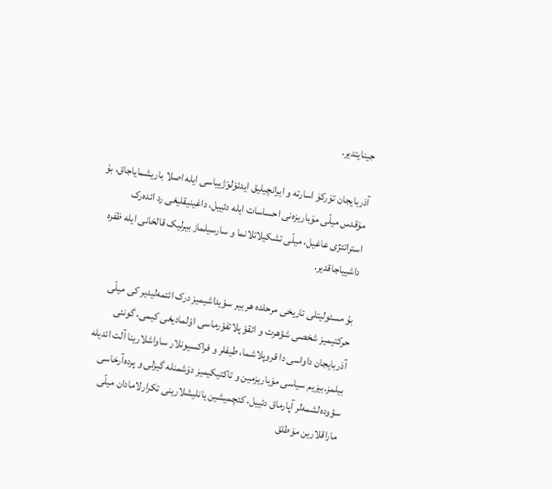جینایتدیر.

آذربایجان تۆرکۆ اسارته و ایرانچیلیق ایدئوْلوْژییاسی ایله اصلا باریشمایاجاق، بۇ مۆقدس میلّی مۆباریزه‌نی احساسات ایله دئییل، داغینیقلیغی رد ائده‌رک استراتئژی عاغیل، میلّی تشکیلاتلانما و سارسیلماز بیرلیک قالخانی ایله ظفره داشییاجاقدیر.

بۇ مسئولیتلی تاریخی مرحلده هر بیر سوْیداشیمیز درک ائتمه‌لیدیر کی میلّی حرکتیمیز شخصی شؤهرت و ائقوْ پلاتفوْرماسی اوْلمادیغی کیمی، گونئی آذربایجان داواسی دا قروپلاشما، طیفلر و فراکسیونلار ساواشلارینا آلت ائدیله بیلمز.بیزیم سیاسی مۆباریزمین و تاکتیکیمیز دۆشمنله گیزلی و پرده‌آرخاسی سؤوده‌لشمه‌لر آپارماق دئییل، کئچمیشین یانلیشلارینی تکرارلامادان میلّی ماراقلارین مۆطلق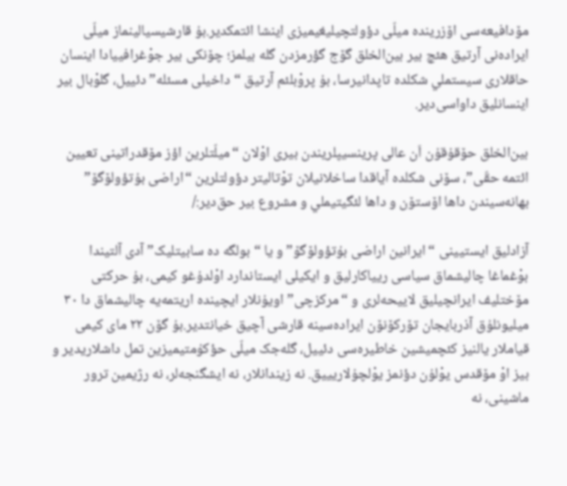مۆدافیعه‌سی اۆزرینده میلّی دؤولتچیلیغیمیزی اینشا ائتمکدیر.بۇ قارشیسیالینماز میلّی ایراده‌نی آرتیق هئچ بیر بین‌الخلق گۆج گؤرمزدن گله بیلمز؛ چۆنکی بیر جوْغرافییادا اینسان حاقلاری سیستملي شکلده تاپدانیرسا، بۇ پروْبلئم آرتیق “داخیلی مسئله” دئییل، گلوْبال بیر اینسانلیق داواسی‌دیر.

بین‌الخلق حۆقۇقۇن اَن عالی پرینسیپلریندن بیری اوْلان “میلّتلرین اؤز مۆقدراتینی تعیین ائتمه حقّی”، سۆنی شکلده آیاقدا ساخلانیلان توْتالیتر دؤولتلرین “اراضی بۇتؤولۆگۆ” بهانه‌سیندن داها اۆستۆن و داها لئگیتیملي و مشروع بیر حق‌دیر:/

آزادلیق ایستیینی “ایرانین اراضی بۇتؤولۆگۆ” و یا “بولگه ده سابیتلیک” آدی آلتیندا بوْغماغا چالیشماق سیاسی رییاکارلیق و ایکیلی ایستاندارد اوْلدۇغو کیمی، بۇ حرکتی مۆختلیف ایرانچیلیق لاییحه‌لری و “مرکزچی” اویۇنلار ایچینده اریتمه‌یه چالیشماق دا ۳۰ میلیونلۇق آذربایجان تۆرکۆنۆن ایراده‌سینه قارشی آچیق خیانتدیر.بۇ گۆن ۲۲ مای کیمی قیاملار یالنیز کئچمیشین خاطیره‌سی دئییل، گله‌جک میلّی حؤکۇمتیمیزین تمل داشلاریدیر و بیز اوْ مۆقدس یوْلۇن دؤنمز یوْلچۇلاریییق. نه زیندانلار، نه ایشگنجه‌لر، نه رژیمین ترور ماشینی، نه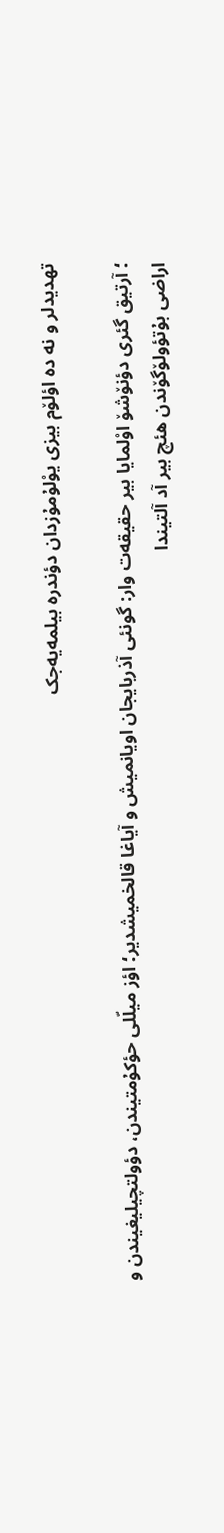تهدیدلر و نه ده اؤلۆم بیزی یوْلۇمۇزدان دؤندره بیلمه‌یه‌جک

؛ آرتیق گئری دؤنۆشۆ اوْلمایا بیر حقیقەت وار: گونئی آذربایجان اویانمیش و آیاغا قالخمیشدیر؛ اؤز میلّلی حؤکۇمتیندن، دؤولتچیلیغیندن و اراضی بۇتؤولۆگۆندن هئچ بیر آد آلتیندا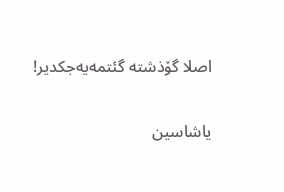اصلا گۆذشته گئتمه‌یه‌جکدیر!

یاشاسین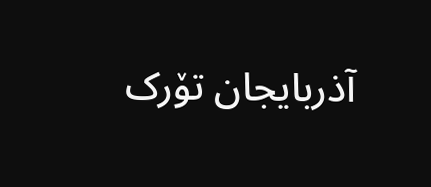آذربایجان تۆرک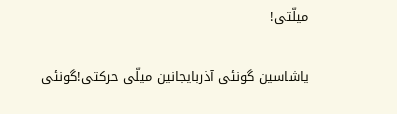میلّتی!

یاشاسین گونئی آذربایجانین میلّی حرکتی!گونئی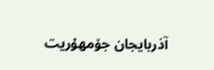آذربایجان جۆمهۇریت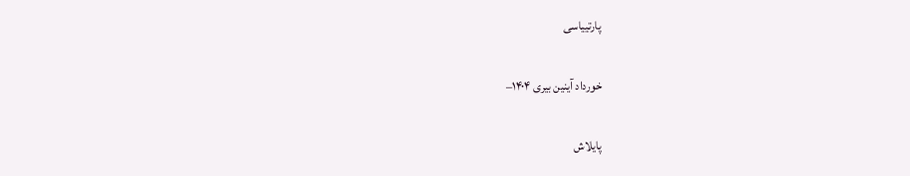پارتییاسی

خورداد آینین بیری ۱۴۰۴–

پایلاش